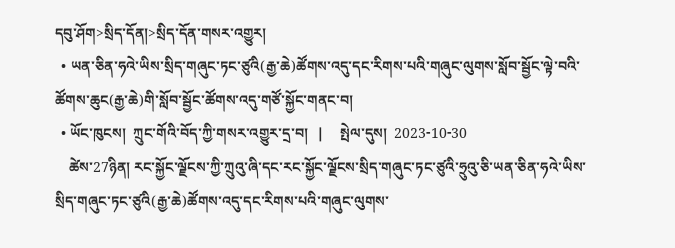དབུ་ཤོག>སྲིད་དོན།>སྲིད་དོན་གསར་འགྱུར།
  • ཡན་ཅིན་ཧའེ་ཡིས་སྲིད་གཞུང་ཏང་ཙུའི(རྒྱ་ཆེ)ཚོགས་འདུ་དང་རིགས་པའི་གཞུང་ལུགས་སློབ་སྦྱོང་ལྟེ་བའི་ཚོགས་ཆུང(རྒྱ་ཆེ)གི་སློབ་སྦྱོང་ཚོགས་འདུ་གཙོ་སྐྱོང་གནང་བ།
  • ཡོང་ཁུངས།  ཀྲུང་གོའི་བོད་ཀྱི་གསར་འགྱུར་དྲ་བ།   |     སྤེལ་དུས།  2023-10-30
    ཚེས་27ཉིན། རང་སྐྱོང་ལྗོངས་ཀྱི་ཀྲུའུ་ཞི་དང་རང་སྐྱོང་ལྗོངས་སྲིད་གཞུང་ཏང་ཙུའི་ཧྲུའུ་ཅི་ཡན་ཅིན་ཧའེ་ཡིས་སྲིད་གཞུང་ཏང་ཙུའི(རྒྱ་ཆེ)ཚོགས་འདུ་དང་རིགས་པའི་གཞུང་ལུགས་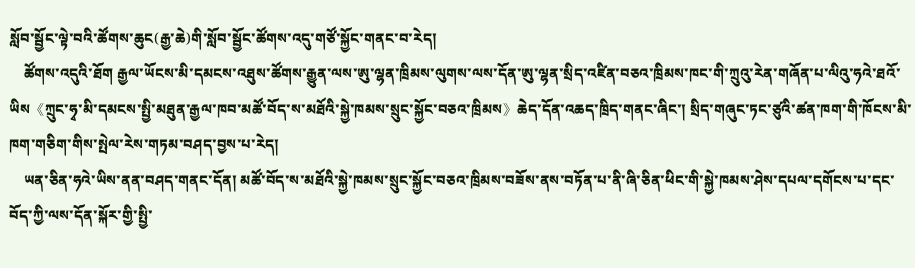སློབ་སྦྱོང་ལྟེ་བའི་ཚོགས་ཆུང(རྒྱ་ཆེ)གི་སློབ་སྦྱོང་ཚོགས་འདུ་གཙོ་སྐྱོང་གནང་བ་རེད།
    ཚོགས་འདུའི་ཐོག རྒྱལ་ཡོངས་མི་དམངས་འཐུས་ཚོགས་རྒྱུན་ལས་ཨུ་ལྷན་ཁྲིམས་ལུགས་ལས་དོན་ཨུ་ལྷན་སྲིད་འཛིན་བཅའ་ཁྲིམས་ཁང་གི་ཀྲུའུ་རེན་གཞོན་པ་ལིའུ་ཧའེ་ཐའོ་ཡིས《ཀྲུང་ཧྭ་མི་དམངས་སྤྱི་མཐུན་རྒྱལ་ཁབ་མཚོ་བོད་ས་མཐོའི་སྐྱེ་ཁམས་སྲུང་སྐྱོང་བཅའ་ཁྲིམས》ཆེད་དོན་འཆད་ཁྲིད་གནང་ཞིང་། སྲིད་གཞུང་ཏང་ཙུའི་ཚན་ཁག་གི་ཁོངས་མི་ཁག་གཅིག་གིས་སྤེལ་རེས་གཏམ་བཤད་བྱས་པ་རེད།
    ཡན་ཅིན་ཧའེ་ཡིས་ནན་བཤད་གནང་དོན། མཚོ་བོད་ས་མཐོའི་སྐྱེ་ཁམས་སྲུང་སྐྱོང་བཅའ་ཁྲིམས་བཟོས་ནས་བཏོན་པ་ནི་ཞི་ཅིན་ཕིང་གི་སྐྱེ་ཁམས་ཤེས་དཔལ་དགོངས་པ་དང་བོད་ཀྱི་ལས་དོན་སྐོར་གྱི་སྤྱི་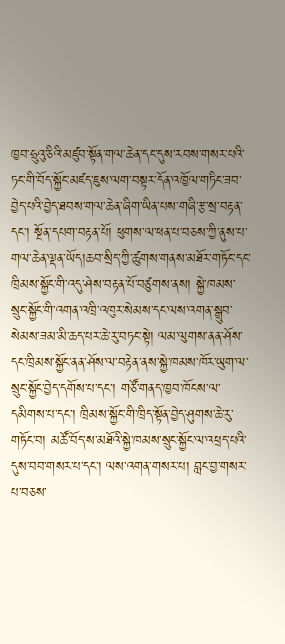ཁྱབ་ཧྲུའུ་ཅིའི་མཛུབ་སྟོན་གལ་ཆེན་དང་དུས་རབས་གསར་པའི་ཏང་གི་བོད་སྐྱོང་མཛད་ཇུས་ལག་བསྟར་དོན་འཁྱོལ་གཏིང་ཟབ་བྱེད་པའི་བྱེད་ཐབས་གལ་ཆེན་ཞིག་ཡིན་པས་གཞི་རྩ་སྲ་བརྟན་དང་། སྔོན་དཔག་བརྟན་པོ། ཕུགས་ལ་ཕན་པ་བཅས་ཀྱི་ནུས་པ་གལ་ཆེན་ལྡན་ཡོད།ཆབ་སྲིད་ཀྱི་ཚུགས་གནས་མཐོར་གཏོང་དང་ཁྲིམས་སྐྱོང་གི་འདུ་ཤེས་བརྟན་པོ་བཙུགས་ནས། སྐྱེ་ཁམས་སྲུང་སྐྱོང་གི་འགན་འཁྲི་འཁུར་སེམས་དང་ལས་འགན་སྒྲུབ་སེམས་ཟམ་མི་ཆད་པར་ཆེ་རུ་བཏང་སྟེ། ལམ་ལུགས་ནན་ཤོས་དང་ཁྲིམས་སྐྱོང་ནན་ཤོས་ལ་བརྟེན་ནས་སྐྱེ་ཁམས་ཁོར་ཡུག་ལ་སྲུང་སྐྱོང་བྱེད་དགོས་པ་དང་། གཙོ་གནད་ཁྱབ་ཁོངས་ལ་དམིགས་པ་དང་། ཁྲིམས་སྐྱོང་གི་ཁྲིད་སྟོན་བྱེད་ཤུགས་ཆེ་རུ་གཏོང་བ། མཚོ་བོད་ས་མཐོའི་སྐྱེ་ཁམས་སྲུང་སྐྱོང་ལ་འཕྲད་པའི་དུས་བབ་གསར་པ་དང་། ལས་འགན་གསར་པ། བླང་བྱ་གསར་པ་བཅས་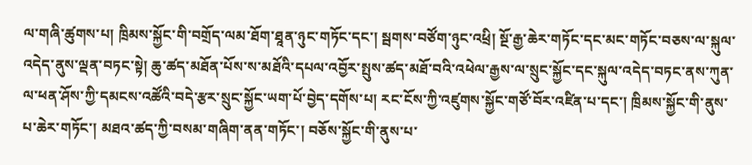ལ་གཞི་ཚུགས་པ། ཁྲིམས་སྐྱོང་གི་བགྲོད་ལམ་ཐོག་ཐཱན་ཉུང་གཏོང་དང་། སྦགས་བཙོག་ཉུང་འཕྲི། སྔོ་རྒྱ་ཆེར་གཏོང་དང་མང་གཏོང་བཅས་ལ་སྐུལ་འདེད་ནུས་ལྡན་བཏང་སྟེ། ཆུ་ཚད་མཐོན་པོས་ས་མཐོའི་དཔལ་འབྱོར་སྤུས་ཚད་མཐོ་བའི་འཕེལ་རྒྱས་ལ་སྲུང་སྐྱོང་དང་སྐུལ་འདེད་བཏང་ནས་ཀུན་ལ་ཕན་ཤོས་ཀྱི་དམངས་འཚོའི་བདེ་རྩར་སྲུང་སྐྱོང་ཡག་པོ་བྱེད་དགོས་པ། རང་ངོས་ཀྱི་འཛུགས་སྐྱོང་གཙོ་བོར་འཛིན་པ་དང་། ཁྲིམས་སྐྱོང་གི་ནུས་པ་ཆེར་གཏོང་། མཐའ་ཚད་ཀྱི་བསམ་གཞིག་ནན་གཏོང་། བཅོས་སྐྱོང་གི་ནུས་པ་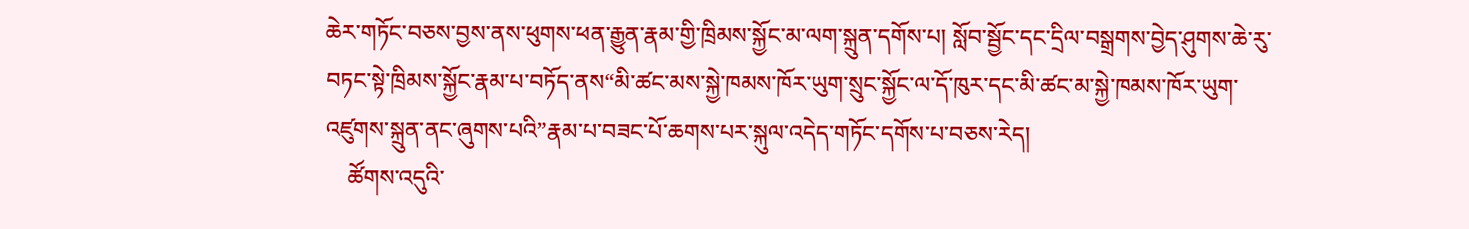ཆེར་གཏོང་བཅས་བྱས་ནས་ཕུགས་ཕན་རྒྱུན་རྣམ་གྱི་ཁྲིམས་སྐྱོང་མ་ལག་སྐྲུན་དགོས་པ། སློབ་སྦྱོང་དང་དྲིལ་བསྒྲགས་བྱེད་ཤུགས་ཆེ་རུ་བཏང་སྟེ་ཁྲིམས་སྐྱོང་རྣམ་པ་བཏོད་ནས“མི་ཚང་མས་སྐྱེ་ཁམས་ཁོར་ཡུག་སྲུང་སྐྱོང་ལ་དོ་ཁུར་དང་མི་ཚང་མ་སྐྱེ་ཁམས་ཁོར་ཡུག་འཛུགས་སྐྲུན་ནང་ཞུགས་པའི”རྣམ་པ་བཟང་པོ་ཆགས་པར་སྐུལ་འདེད་གཏོང་དགོས་པ་བཅས་རེད།
    ཚོགས་འདུའི་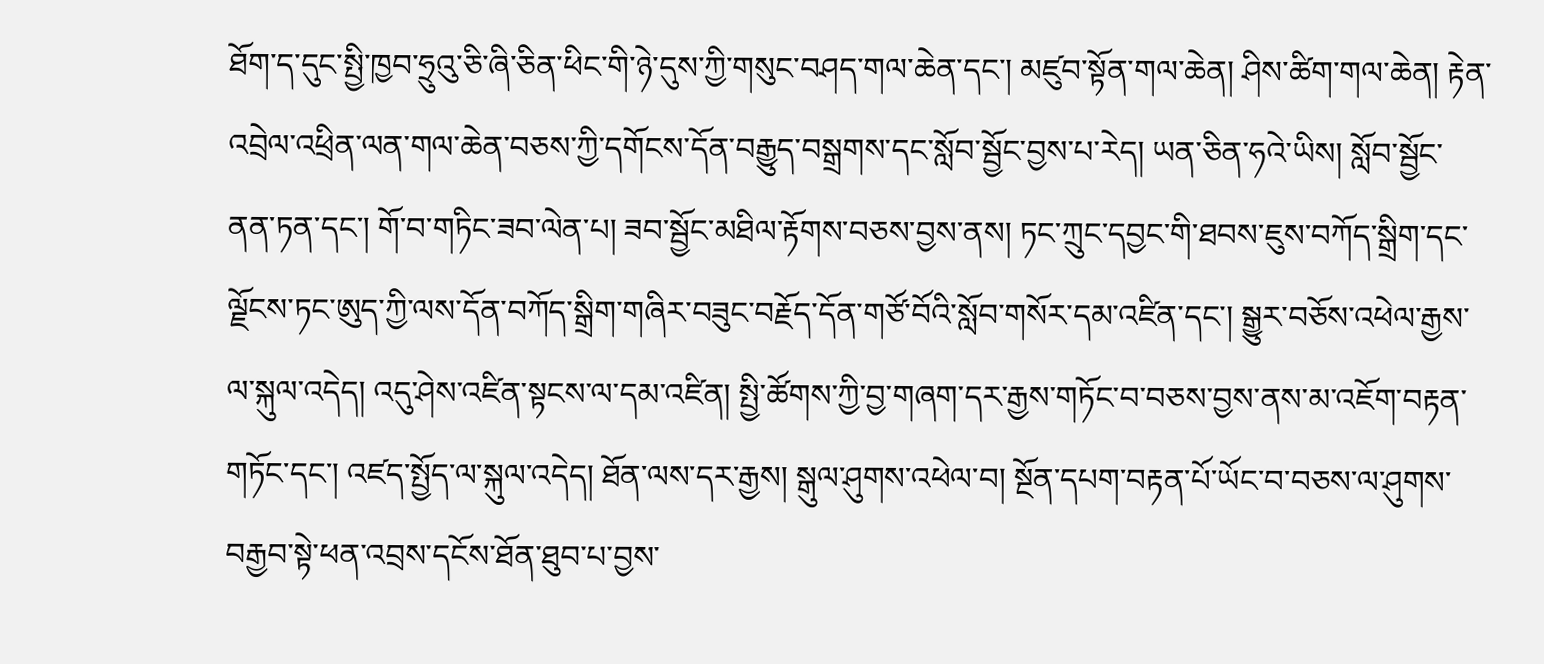ཐོག་ད་དུང་སྤྱི་ཁྱབ་ཧྲུའུ་ཅི་ཞི་ཅིན་ཕིང་གི་ཉེ་དུས་ཀྱི་གསུང་བཤད་གལ་ཆེན་དང་། མཛུབ་སྟོན་གལ་ཆེན། ཤིས་ཚིག་གལ་ཆེན། རྟེན་འབྲེལ་འཕྲིན་ལན་གལ་ཆེན་བཅས་ཀྱི་དགོངས་དོན་བརྒྱུད་བསྒྲགས་དང་སློབ་སྦྱོང་བྱས་པ་རེད། ཡན་ཅིན་ཧའེ་ཡིས། སློབ་སྦྱོང་ནན་ཏན་དང་། གོ་བ་གཏིང་ཟབ་ལེན་པ། ཟབ་སྦྱོང་མཐིལ་རྟོགས་བཅས་བྱས་ནས། ཏང་ཀྲུང་དབྱང་གི་ཐབས་ཇུས་བཀོད་སྒྲིག་དང་ལྗོངས་ཏང་ཨུད་ཀྱི་ལས་དོན་བཀོད་སྒྲིག་གཞིར་བཟུང་བརྗོད་དོན་གཙོ་བོའི་སློབ་གསོར་དམ་འཛིན་དང་། སྒྱུར་བཅོས་འཕེལ་རྒྱས་ལ་སྐུལ་འདེད། འདུ་ཤེས་འཛིན་སྟངས་ལ་དམ་འཛིན། སྤྱི་ཚོགས་ཀྱི་བྱ་གཞག་དར་རྒྱས་གཏོང་བ་བཅས་བྱས་ནས་མ་འཇོག་བརྟན་གཏོང་དང་། འཛད་སྤྱོད་ལ་སྐུལ་འདེད། ཐོན་ལས་དར་རྒྱས། སྒུལ་ཤུགས་འཕེལ་བ། སྔོན་དཔག་བརྟན་པོ་ཡོང་བ་བཅས་ལ་ཤུགས་བརྒྱབ་སྟེ་ཕན་འབྲས་དངོས་ཐོན་ཐུབ་པ་བྱས་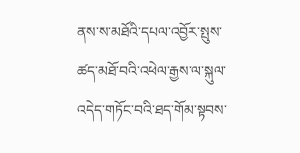ནས་ས་མཐོའི་དཔལ་འབྱོར་སྤུས་ཚད་མཐོ་བའི་འཕེལ་རྒྱས་ལ་སྐུལ་འདེད་གཏོང་བའི་ཐད་གོམ་སྟབས་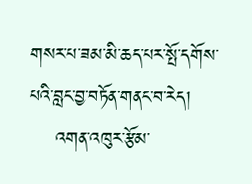གསར་པ་ཟམ་མི་ཆད་པར་སྤོ་དགོས་པའི་བླང་བྱ་བཏོན་གནང་བ་རེད།
    འགན་འཁུར་རྩོམ་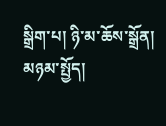སྒྲིག་པ། ཉི་མ་ཆོས་སྒྲོན།
མཉམ་སྤྱོད།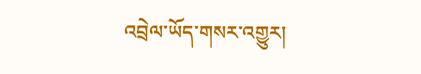འབྲེལ་ཡོད་གསར་འགྱུར།